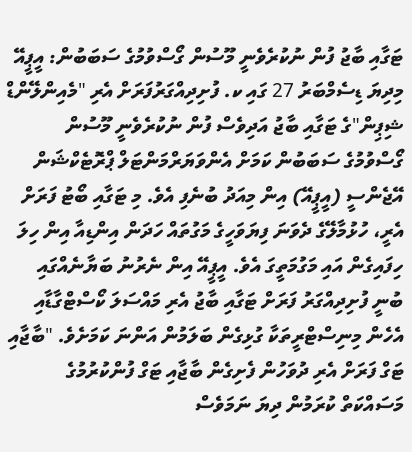ޓަގާއި ބާޖު ފުން ނުކުރެވެނީ މޫސުން ގޯސްވުމުގެ ސަބަބުން: އީޕީއޭ
މިދިޔަ ޑިސެމްބަރު 27 ގައި ކ. ފުށިދިއްގަރުފަރަށް އެރި "މެއިންލޭންޑް ޝިޕިން"ގެ ޓަގާއި ބާޖު އަދިވެސް ފުން ނުކުރެވެނީ މޫސުން ގޯސްވުމުގެ ސަބަބުން ކަމަށް އެންވަޔަރްމަންޓަލް ޕްރޮޓެކްޝަން އޭޖެންސީ (އީޕީއޭ) އިން މިއަދު ބުނެފި އެވެ. މި ޓަގާއި ބޯޓު ފަރަށް އެރީ، ހުޅުމާލޭގެ ދެވަނަ ފިޔަވަހީގެ މަގުތައް ހަދަން އިންޑިއާ އިން ހިލަ ހިފައިގެން އައި މަގުމަތީގަ އެވެ. އީޕީއޭ އިން ނެރުނު ބަޔާނެއްގައި ބުނީ ފުށިދިއްގަރު ފަރަށް ޓަގާއި ބާޖު އެރި މައްސަލަ ކޯސްޓްގާޑާއި އެހެން މިނިސްޓްރީތަކާ ގުޅިގެން ބަލަމުން އަންނަ ކަމަށެވެ. "ބާޖާއި ޓަގް ފަރަށް އެރި ދުވަހުން ފެށިގެން ބާޖާއި ޓަގް ފުންކުރުމުގެ މަސައްކަތް ކުރަމުން ދިޔަ ނަމަވެސް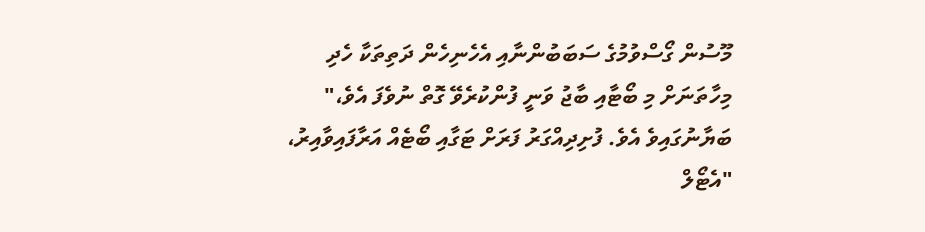މޫސުން ގޯސްވުމުގެ ސަބަބުންނާއި އެހެނިހެން ދަތިތަކާ ހެދި މިހާތަނަށް މި ބޯޓާއި ބާޖު ވަނީ ފުންކުރެވޭ ގޮތް ނުވެފަ އެވެ،" ބަޔާނުގައިވެ އެވެ. ފުށިދިއްގަރު ފަރަށް ޓަގާއި ބޯޓެއް އަރާފައިވާއިރު، "އެޓޯލް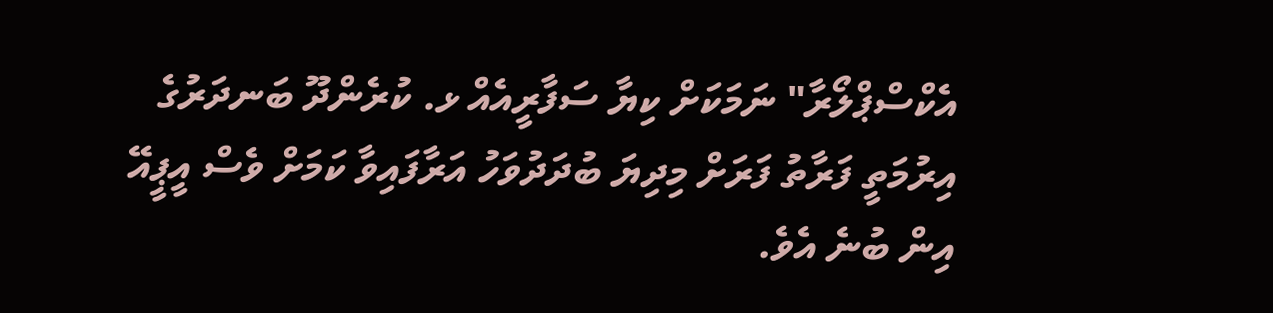އެކްސްޕްލޯރާ" ނަމަކަށް ކިޔާ ސަފާރީއެއް ޅ. ކުރެންދޫ ބަނދަރުގެ އިރުމަތީ ފަރާތު ފަރަށް މިދިޔަ ބުދަދުވަހު އަރާފައިވާ ކަމަށް ވެސް އީޕީއޭ އިން ބުނެ އެވެ.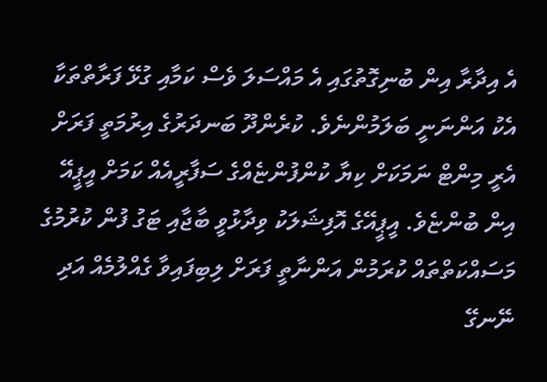އެ އިދާރާ އިން ބުނިގޮތުގައި އެ މައްސަލަ ވެސް ކަމާއި ގުޅޭ ފަރާތްތަކާ އެކު އަންނަނީ ބަލަމުންނެވެ. ކުރެންދޫ ބަނދަރުގެ އިރުމަތީ ފަރަށް އެރީ މިންޓް ނަމަކަށް ކިޔާ ކުންފުންޏެއްގެ ސަފާރީއެއް ކަމަށް އީޕީއޭ އިން ބުންޏެވެ. އީޕީއޭގެ އޮފިޝަލަކު ވިދާޅުވީ ބާޖާއި ޓަގު ފުން ކުރުމުގެ މަސައްކަތްތައް ކުރަމުން އަންނާތީ ފަރަށް ލިބިފައިވާ ގެއްލުމެއް އަދި ނޭނގޭ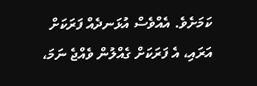ކަމަށެވެ. އެއްވެސް އުޅަނދެއް ފަރަކަށް އަރައި، އެ ފަރަކަށް ގެއްލުން ވެއްޖެ ނަމަ،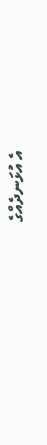އެ އުޅަނދެއްގެ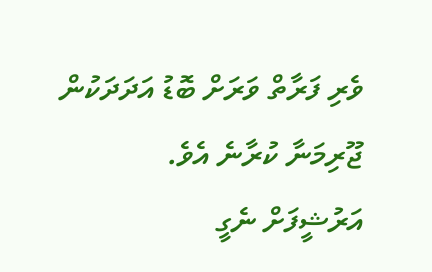ވެރި ފަރާތް ވަރަށް ބޮޑު އަދަދަކުން ޖޫރިމަނާ ކުރާނެ އެވެ.
އަރުޝީފަށް ނެގީ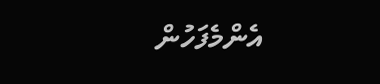އެންމެފަހުން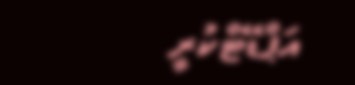އަޕްޑޭޓްކުރީ